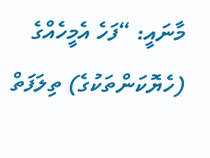މާނައީ: “ފަހެ އެމީހެއްގެ (ހެޔޮކަންތަކުގެ) ތިލަފަތް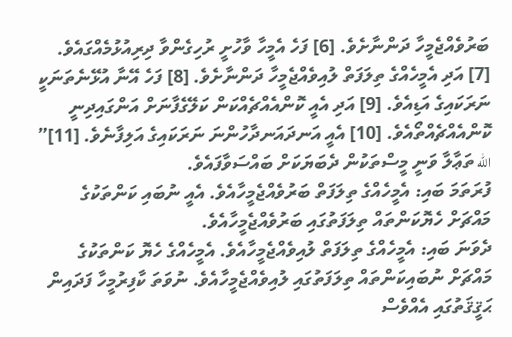ބަރުވެއްޖެމީހާ ދަންނާށެވެ. [6] ފަހެ އެމީހާ ވާހުށީ ރުހިގެންވާ ދިރިއުޅުމެއްގައެވެ. [7] އަދި އެމީހެއްގެ ތިލަފަތް ލުއިވެއްޖެމީހާ ދަންނާށެވެ. [8] ފަހެ އޭނާ އުޅޭނެތަނަކީ ނަރަކައިގެ އަޑިއެވެ. [9] އަދި އެއީ ކޮންއެއްޗެއްކަން ކަލޭގެފާނަށް އަންގައިދިނީ ކޮންއެއްޗެއްތޯއެވެ. [10] އެއީ އަނދައަނދާހުންނަ ނަރަކައިގެ އަލިފާނެވެ. [11]”
الله ތަޢާލާ ވަނީ މީސްތަކުން ދެބަޔަކަށް ބައްސަވާފައެވެ.
ފުރަތަމަ ބައި: އެމީހެއްގެ ތިލަފަތް ބަރުވެއްޖެމީހާއެވެ. އެއީ ނުބައި ކަންތަކުގެ މައްޗަށް ހެޔޮކަންތައް ތިލަފަތުގައި ބަރުވެއްޖެމީހާއެވެ.
ދެވަނަ ބައި: އެމީހެއްގެ ތިލަފަތް ލުއިވެއްޖެމީހާއެވެ. އެމީހެއްގެ ހެޔޮ ކަންތަކުގެ މައްޗަށް ނުބައިކަންތައް ތިލަފަތުގައި ލުއިވެއްޖެމީހާއެވެ. ނުވަތަ ކާފިރުމީހާ ފަދައިން ޙަޤީޤަތުގައި އެއްވެސް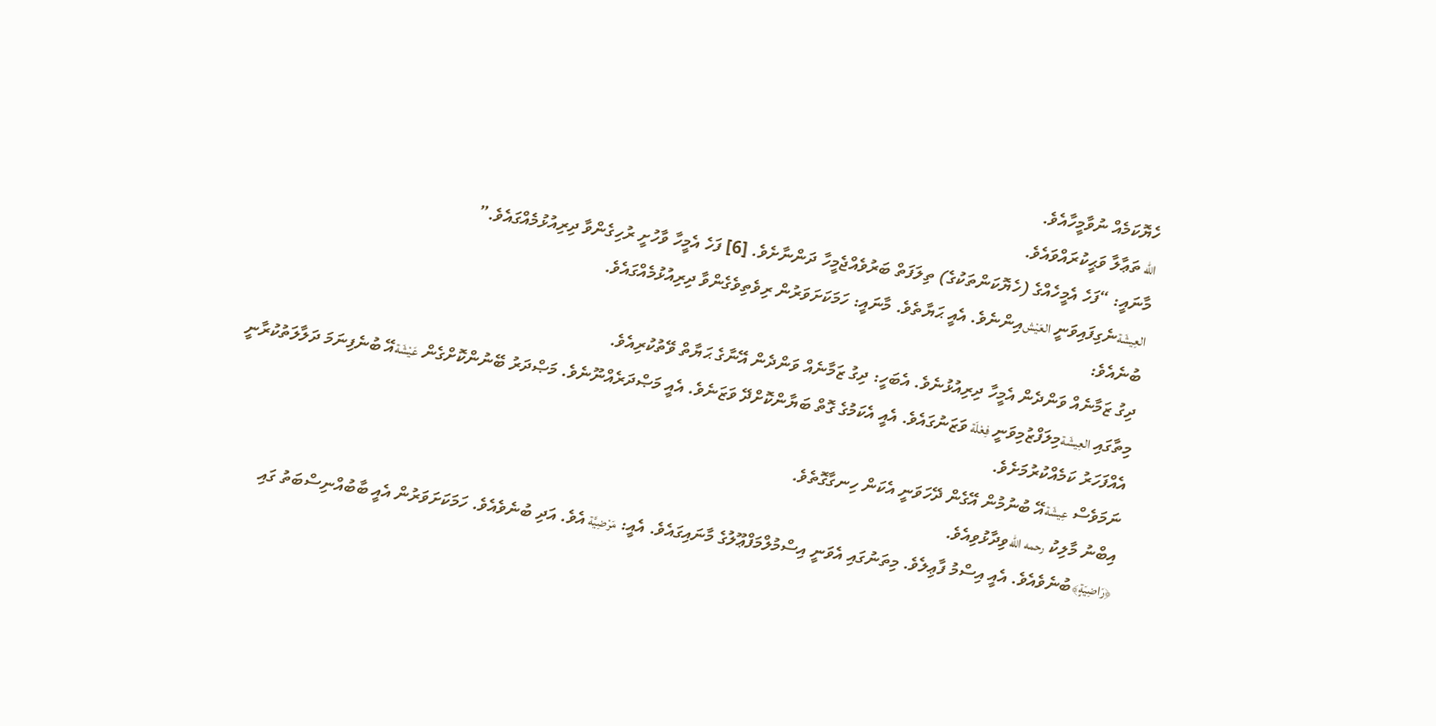ހެޔޮކަމެއް ނުވާމީހާއެވެ.
الله ތަޢާލާ ވަޙީކުރައްވައެވެ.
މާނައީ: “ފަހެ އެމީހެއްގެ (ހެޔޮކަންތަކުގެ) ތިލަފަތް ބަރުވެއްޖެމީހާ ދަންނާށެވެ. [6] ފަހެ އެމީހާ ވާހުށީ ރުހިގެންވާ ދިރިއުޅުމެއްގައެވެ.”
العِيشَةނެގިފައިވަނީ العَيْشއިންނެވެ. އެއީ ޙަޔާތެވެ. މާނައީ: ހަމަކަށަވަރުން ރިވެތިވެގެންވާ ދިރިއުޅުމެއްގައެވެ.
ބުނެއެވެ:
ދިގު ޒަމާނެއް ވަންދެން އެމީހާ ދިރިއުޅުނެވެ. އެބަހީ: ދިގު ޒަމާނެއް ވަންދެން އޭނާގެ ޙަޔާތް ވޭތުކުރިއެވެ.
މިތާގައި العِيشَةމިލަފްޒުމިވަނީ فِعْلَة ވަޒަނުގައެވެ. އެއީ އެކަމުގެ ގޮތް ބަޔާންކޮށްދޭ ވަޒަނެވެ. އެއީ މަޞްދަރެއްނޫނެވެ. މަޞްދަރު ބޭނުންކޮށްގެން عَيْشَةއޭ ބުނެފިނަމަ ދަލާލަތުކުރާނީ އެއްފަހަރު ކަމެއްކުރުމަށެވެ.
ނަމަވެސް عِيشَةއޭ ބުނުމުން އޭގެން ދޭހަވަނީ އެކަން ހިނގާގޮތެވެ.
އިބްނު މާލިކު رحمه اللهވިދާޅުވިއެވެ.
﴿رَاضِيَةٍ﴾ބުނެވެއެވެ. އެއީ އިސްމު ފާޢިލެވެ. މިތަނުގައި އެވަނީ އިސްމުލްމަފްޢޫލުގެ މާނައިގައެވެ. އެއީ: مَرْضِيَّة އެވެ. އަދި ބުނެވެއެވެ. ހަމަކަށަވަރުން އެއީ ބާބުއްނިސްބަތު ގައި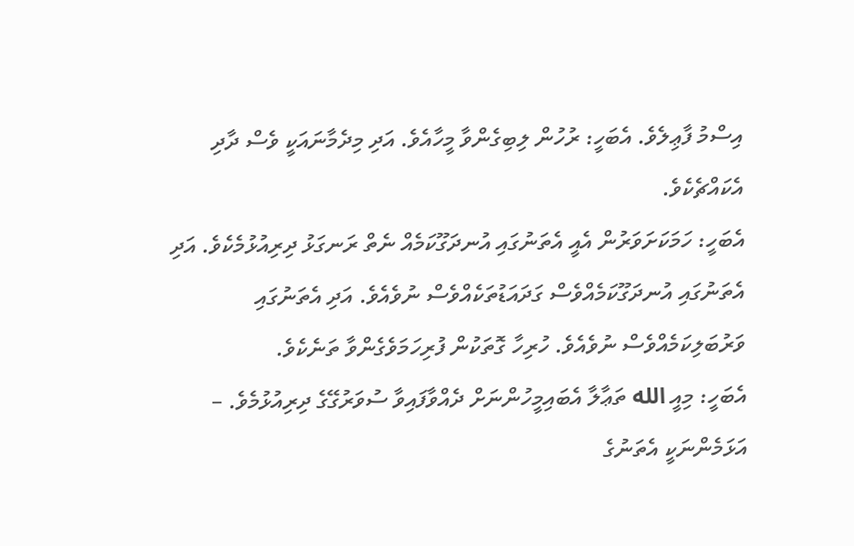އިސްމު ފާޢިލެވެ. އެބަހީ: ރުހުން ލިބިގެންވާ މީހާއެވެ. އަދި މިދެމާނައަކީ ވެސް ދާދި އެކައްޗެކެވެ.
އެބަހީ: ހަމަކަށަވަރުން އެއީ އެތަނުގައި އުނދަގޫކަމެއް ނެތް ރަނގަޅު ދިރިއުޅުމެކެވެ. އަދި އެތަނުގައި އުނދަގޫކަމެއްވެސް ގަދައަޑުތަކެއްވެސް ނުވެއެވެ. އަދި އެތަނުގައި ވަރުބަލިކަމެއްވެސް ނުވެއެވެ. ހުރިހާ ގޮތަކުން ފުރިހަމަވެގެންވާ ތަނެކެވެ.
އެބަހީ: މިއީ الله ތަޢާލާ އެބައިމީހުންނަށް ދެއްވާފައިވާ ސުވަރުގޭގެ ދިރިއުޅުމެވެ. – އަޅަމެންނަކީ އެތަނުގެ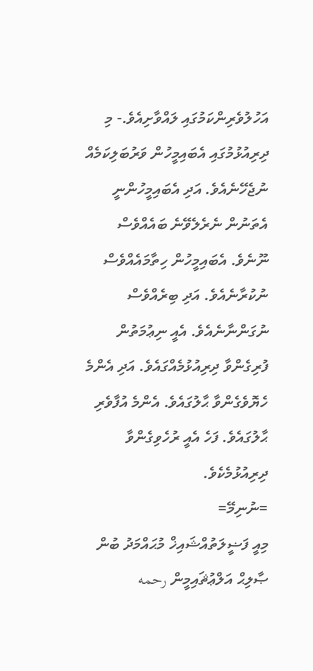އަހުލުވެރިންކަމުގައި ލައްވާށިއެވެ.- މި ދިރިއުޅުމުގައި އެބައިމީހުން ވަރުބަލިކަމެއް ނުޖެހޭނެއެވެ. އަދި އެބައިމީހުންނީ އެތަނުން ނެރެލެވޭނެ ބައެއްވެސް ނޫނެވެ. އެބައިމީހުން ހިތާމައެއްވެސް ނުކުރާނެއެވެ. އަދި ބިރެއްވެސް ނުގަންނާނެއެވެ. އެއީ ނިޢުމަތުން ފުރިގެންވާ ދިރިއުޅުމެއްގައެވެ. އަދި އެންމެ ހެޔޮވެގެންވާ ޙާލުގައެވެ. އެންމެ އުފާވެރި ޙާލުގައެވެ. ފަހެ އެއީ ރުހެވިގެންވާ ދިރިއުޅުމެކެވެ.
=ނުނިމޭ=
މިއީ ފަޟީލަތުއްޝައިޚް މުޙައްމަދު ބުން ޞާލިޙް އަލްޢުޘައިމީން رحمه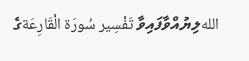اللهލިޔުއްވާފައިވާ تَفْسِير سُورَة الْقَارِعَةގެ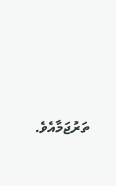ތަރުޖަމާއެވެ.